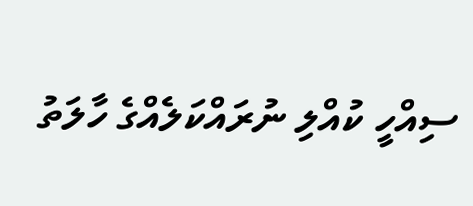ސިއްހީ ކުއްލި ނުރައްކަލެއްގެ ހާލަތު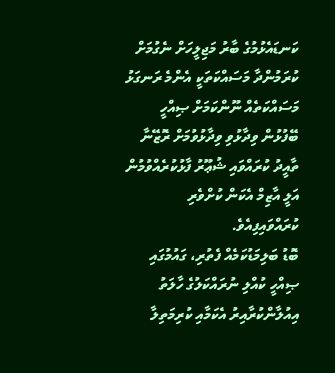ކަނޑައެޅުމުގެ ބާރު މަޖިލީހަށް ނެގުމަށް ކުރަމުންދާ މަސައްކަތަކީ އެންމެ ރަނގަޅު މަސައްކަތެއް ނޫންކަމަށް ޞިއްހީ ބޭފުޅުން ވިދާޅުވި ވިދާޅުވުމަށް ރޮޒޭނާ ތާއީދު ކުރައްވައި ޝުޢޫރު ފާޅުކުރެއްވުމުން އަލީ އާޒިމް އެކަން ކުށްވެރި ކުރައްވައިފިއެވެ.
ބޮޑު ބަލިމަޑުކަމެއް ފެތުރި، ގައުމުގައި ޞިއްހީ ކުއްލި ނުރައްކަލުގެ ހާލަތު އިއުލާންކުރާއިރު އެކަމާއި ކުރިމަތިލާ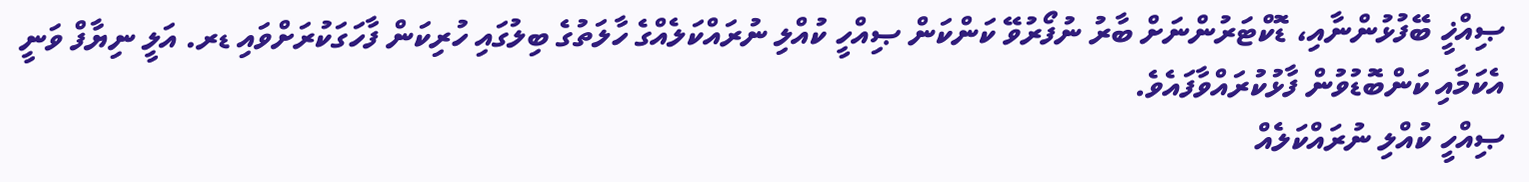ޞިއްޚީ ބޭފުޅުންނާއި، ޑޮކްޓަރުންނަށް ބާރު ނުފޯރުވޭ ކަންކަން ޞިއްހީ ކުއްލި ނުރައްކަލެއްގެ ހާލަތުގެ ބިލުގައި ހުރިކަން ފާހަގަކުރަށްވައި ޑރ. އަލީ ނިޔާފް ވަނީ އެކަމާއި ކަންބޮޑުވުން ފާޅުކުރައްވާފައެވެ.
ޞިއްހީ ކުއްލި ނުރައްކަލެއް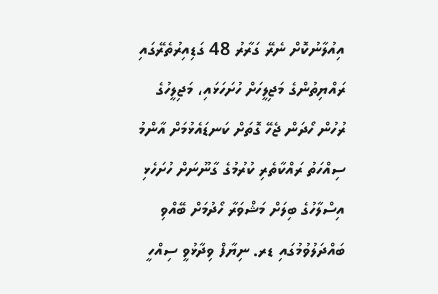އިއުލާނުކޮށް ނެރޭ ގަރާރު 48 ގަޑިއިރުތެރޭގައި ރައްޔިތުންގެ މަޖިލީހަށް ހުށަހަޅައި، މަޖިލީހުގެ ރުހުން ހޯދަން ޖެހޭ ގޮތަށް ކަނޑައެޅުމަށް އާންމު ސިއްހަތު ރައްކާތެރި ކުރުމުގެ ގާނޫނަށް ހުށަހެޅި އިސްލާހުގެ ބިލަށް މަޝްވަރާ ހޯދުމަށް ބޭއްވި ބައްދަލުވުމުގައި ޑރ. ނިޔާފް ވިދާޅުވީ ސިއްހީ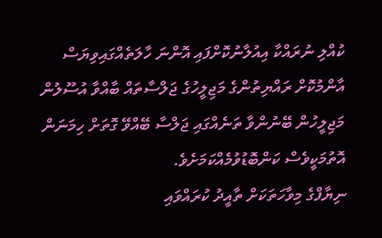ކުއްލި ނުރައްކާ އިއުލާނުކޮށްފައި އޮންނަ ހާލަތެއްގައިވިޔަސް އާންމުކޮށް ރައްޔިތުންގެ މަޖިލީހުގެ ޖަލްސާތައް ބާއްވާ އުސޫލުން މަޖިލީހުން ބޭނުންވާ ތަނެއްގައި ޖަލްސާ ބޭއްވޭ ގޮތަށް ހިމަނަން އޮތުމަކީވެސް ކަންބޮޑުވުމެއްކަމަށެވެ.
ނިޔާފްގެ މިވާހަތަކަށް ތާއީދު ކުރައްވައި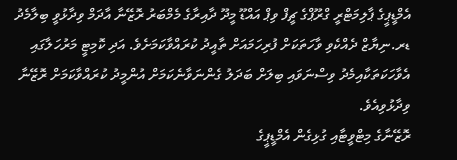އެމްޑީޕީގެ ޕާލިމަޓްރީ ގްރޫޕްގެ ޗީފް ވިޕް އައްޑޫ މީދޫ ދާއިރާގެ މެމްބަރު ރޮޒޭނާ އާދަމް ވިދާޅުވީ ބިލާމެދު ޑރ.ނިޔާޒް ދެއްކެވި ވާހަތަކަށް ފުރިހަމައަށް ތާއީދު ކުރައްވާކަމަށެވެ. އަދި ކޮމިޓީ މަރުހަލާގައި އެވާހަކަތަކާއިމެދު ވިސްނަވައި ބިލަށް ބަދަލު ގެންނަވާނެކަމަށް އުންމީދު ކުރައްވާކަމަށް ރޮޒޭނާ ވިދާޅުވިއެވެ.
ރޮޒޭނާގެ މިޓްވީޓާއި ގުޅިގެން އެމްޑީޕީގެ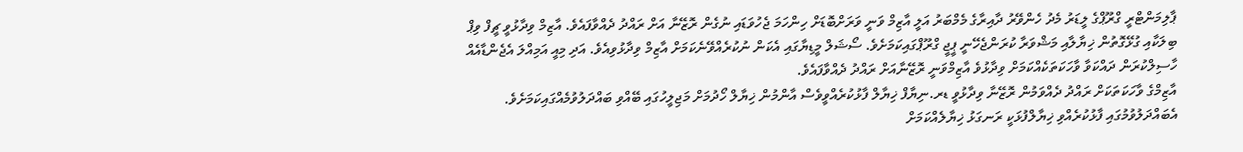ޕާލިމަންޓްރީ ގްރޫޕްގެ ލީޑަރު މެދު ހެންވޭރު ދާއިރާގެ މެމްބަރު އަލީ އާޒިމް ވަނީ ވަރަށްބޮޑަށް ހިންހަމަ ޖެހުވަޑައި ނުގެން ރޮޒޭނާ އަށް ރައްދު ދެއްވާފައެވެ. އާޒިމް ވިދާޅުވީ ޗީފް ވިޕް ބިލަކާއި ގުޅޭގޮތުން ޚިޔާލާއި މަޝްވަރާ ކުރަންޖެހޭނީ ޕީޖީ ގްރޫޕްގައިކަމަށެވެ. ސޯޝަލް މީޑިޔާގައި އެކަން ނުކުރެއްވޭނެކަމަށް އާޒިމް ވިދާޅުވިއެވެ. އަދި މިއީ އަމިއްލަ އެޖެންޑާއެއް ހާސިލްކުރަން ދައްކަވާ ވާހަކަތަކެއްކަމަށް ވިދާޅުވެ އާޒިމްވަނީ ރޮޒޭނާއަށް ރައްދު ދެއްވާފައެވެ.
އާޒިމްގެ ވާހަކަތަކަށް ރައްދު ދެއްވަމުން ރޮޒޭނާ ވިދާޅުވީ ޑރ.ނިޔާފް ޚިޔާލް ފާޅުކުރެއްވީވެސް އާންމުން ޚިޔާލް ހޯދުމަށް މަޖިލީހުގައި ބޭއްވި ބައްދަލުވުމެއްގައިކަމަށެވެ. އެބައްދަލުވުމުގައި ފާޅުކުރެއްވި ޚިޔާލްފުޅަކީ ރަނގަޅު ޚިޔާލެއްކަމަށް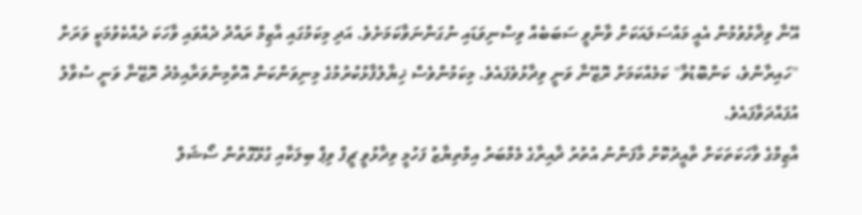އޭނާ ވިދާޅުވުމުން އެއީ މައްސަލައަކަށް ވާންވީ ސަބަބެއް ވިސްނިވަޑައި ނުގަންނަވާކަމަށެވެ. އަދި މިކަމުގައި އާޒިމް ރައްދު ދެއްވައި ވާހަކަ ދެއްކެވުމަކީ ވަރަށް "ހައިރާންވެ، ކަންބޮޑުވާ" ކަމެއްކަމަށް ރޮޒޭނާ ވަނީ ވިދާޅުވެފައެވެ. މިކަމުންވެސް ޚިޔާލުފާޅުކުރުމުގެ މިނިވަންކަން އޮތްމިންވަރާއިމެދު ރޮޒޭނާ ވަނީ ސުވާލު އުފައްދަވާފައެވެ.
އާޒިމްގެ ވާހަކަތަކަށް ތާއީދުކޮށް މާފަންނު އުތުރު ދާއިރާގެ މެމްބަރު އިމްތިޔާޒު ފަހުމީ ވިދާޅުވީ ޗީފް ވިޕް ބިލަކާއި ގުޅޭގޮތުން ސޯޝަލް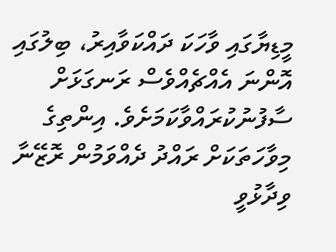މީޑިޔާގައި ވާހަކަ ދައްކަވާއިރު، ބިލުގައި އޮންނަ އެއްޗެއްވެސް ރަނގަޅަށް ސާފުނުކުރައްވާކަމަށެވެ. އިންތިގެ މިވާހަތަކަށް ރައްދު ދެއްވަމުން ރޮޒޭނާ ވިދާޅުވީ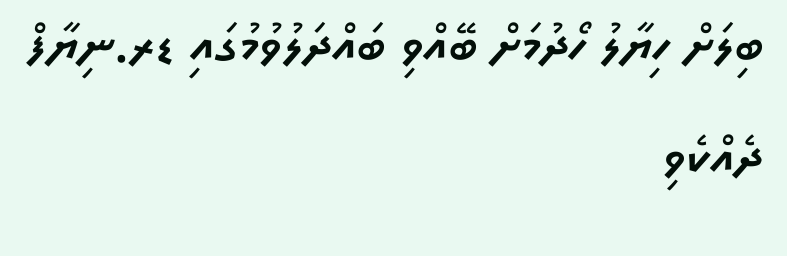ބިލަށް ހިޔާލު ހޯދުމަށް ބޭއްވި ބައްދަލުވުމުގައި ޑރ.ނިޔާފް ދެއްކެވި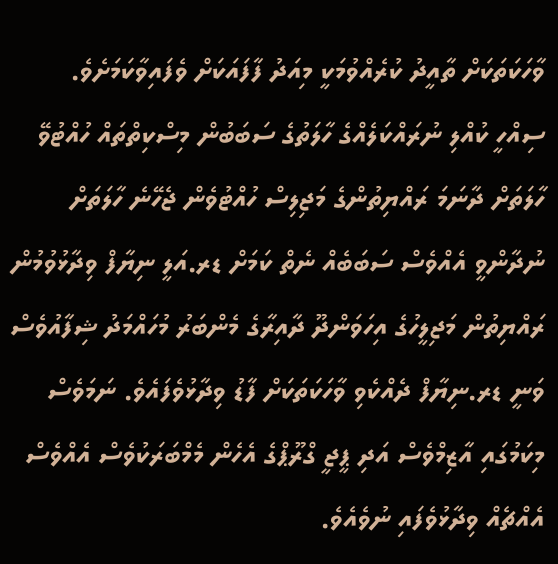ވާހަކަތަކަށް ތާއީދު ކުރެއްވުމަކީ މިއަދު ފާފައަކަށް ވެފައިވާކަމަށެވެ.
ސިއްހީ ކުއްލި ނުރައްކަލެއްގެ ހާލަތުގެ ސަބަބުން މިސްކިތްތައް ހުއްޓުވޭ ހާލަތަށް ދާނަމަ ރައްޔިތުންގެ މަޖިލިސް ހުއްޓުވެން ޖެހޭނެ ހާލަތަށް ނުދާންވީ އެއްވެސް ސަބަބެއް ނެތް ކަމަށް ޑރ.އަލީ ނިޔާފް ވިދާޅުވުމުން ރައްޔިތުން މަޖިލީހުގެ އިހަވަންދޫ ދާއިރާގެ މެންބަރު މުހައްމަދު ޝިފާއުވެސް ވަނީ ޑރ.ނިޔާފް ދެއްކެވި ވާހަކަތަކަށް ފާޑު ވިދާޅުވެފައެވެ. ނަމަވެސް މިކަމުގައި އާޒިމްވެސް އަދި ޕީޖީ ގްރޫޕްގެ އެހެން މެމްބަރަކުވެސް އެއްވެސް އެއްޗެއް ވިދާޅުވެފައި ނުވެއެވެ.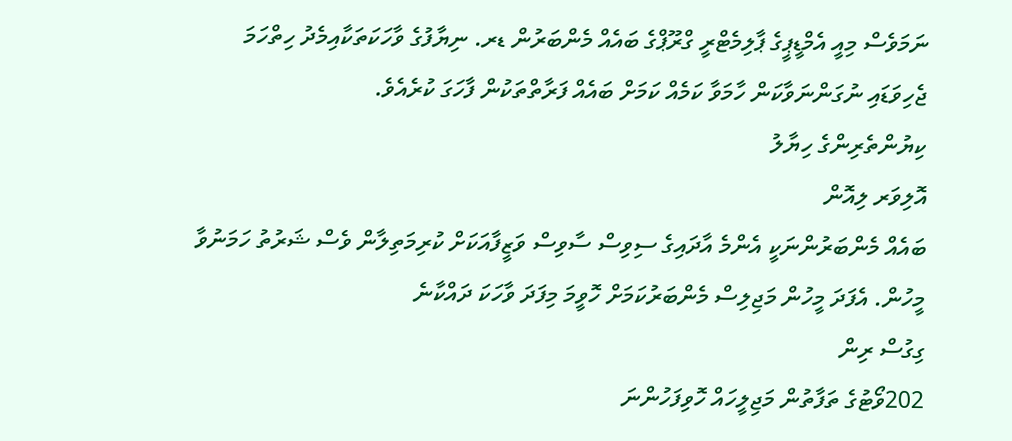ނަމަވެސް މިއީ އެމްޑީޕީގެ ޕާލިމެޓްރީ ގްރޫޕްގެ ބައެއް މެންބަރުން ޑރ. ނިޔާފުގެ ވާހަކަތަކާއިމެދު ހިތްހަމަ ޖެހިވަޑައި ނުގަންނަވާކަން ހާމަވާ ކަމެއް ކަމަށް ބައެއް ފަރާތްތަކުން ފާހަގަ ކުރެއެވެ.
ކިޔުންތެރިންގެ ހިޔާލު
އޮލިވަރ ލިއޮން
ބައެއް މެންބަރުންނަކީ އެންމެ އާދައިގެ ސިވިސް ސާވިސް ވަޒީފާއަކަށް ކުރިމަތިލާން ވެސް ޝަރުތު ހަމަނުވާ މީހުން. އެފަދަ މީހުން މަޖިލިސް މެންބަރުކަމަށް ހޮވީމަ މިފަދަ ވާހަކަ ދައްކާނެ
ގިގުސް ރިން
202ވޯޓުގެ ތަފާތުން މަޖިލީހައް ހޮވިފަހުންނަ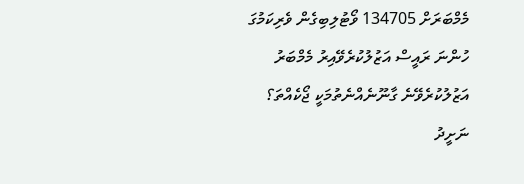މެމްބަރަށް 134705 ވޯޓުލިބިގެން ވެރިކަމުގަ ހުންނަ ރައީސް އަޒުލުކުރެވޭއިރު މެމްބަރު އަޒުލުކުރެވޭނެ ގާނޫނެއްނެތުމަކީ ޖޯކެއްތަ؟
ނަށީދު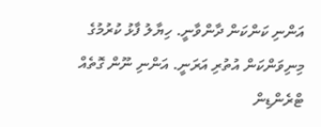އަންނި ކަންކަން ދާންވާނީ. ހިޔާލު ފާޅު ކުރުމުގެ މިނިވަންކަން އުތުރި އަރަނީ. އަންނި ނޫން ގޮތެއް
ޓްރެންޑިން